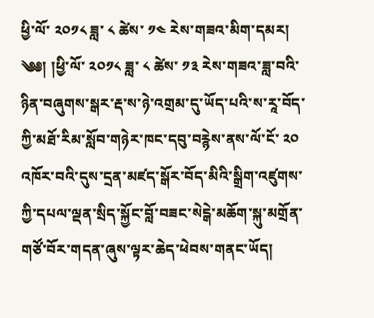ཕྱི་ལོ་ ༢༠༡༨ ཟླ་ ༨ ཚེས་ ༡༤ རེས་གཟའ་མིག་དམར།
༄༅། །ཕྱི་ལོ་ ༢༠༡༨ ཟླ་ ༨ ཚེས་ ༡༣ རེས་གཟའ་ཟླ་བའི་ཉིན་བཞུགས་སྒར་རྡ་ས་ཉེ་འགྲམ་དུ་ཡོད་པའི་ས་རཱ་བོད་ཀྱི་མཐོ་རིམ་སློབ་གཉེར་ཁང་དབུ་བརྙེས་ནས་ལོ་ངོ་ ༢༠ འཁོར་བའི་དུས་དྲན་མཛད་སྒོར་བོད་མིའི་སྒྲིག་འཛུགས་ཀྱི་དཔལ་ལྡན་སྲིད་སྐྱོང་བློ་བཟང་སེངྒེ་མཆོག་སྐུ་མགྲོན་གཙོ་བོར་གདན་ཞུས་ལྟར་ཆེད་ཕེབས་གནང་ཡོད།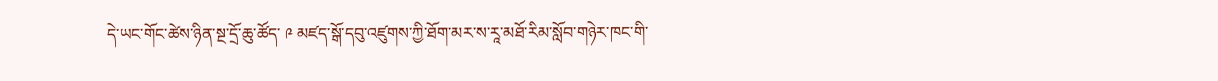དེ་ཡང་གོང་ཚེས་ཉིན་སྔ་དྲོ་ཆུ་ཚོད་ ༩ མཛད་སྒོ་དབུ་འཛུགས་ཀྱི་ཐོག་མར་ས་རཱ་མཐོ་རིམ་སློབ་གཉེར་ཁང་གི་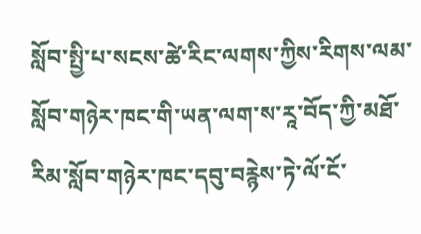སློབ་སྤྱི་པ་སངས་ཚེ་རིང་ལགས་ཀྱིས་རིགས་ལམ་སློབ་གཉེར་ཁང་གི་ཡན་ལག་ས་རཱ་བོད་ཀྱི་མཐོ་རིམ་སློབ་གཉེར་ཁང་དབུ་བརྙེས་ཏེ་ལོ་ངོ་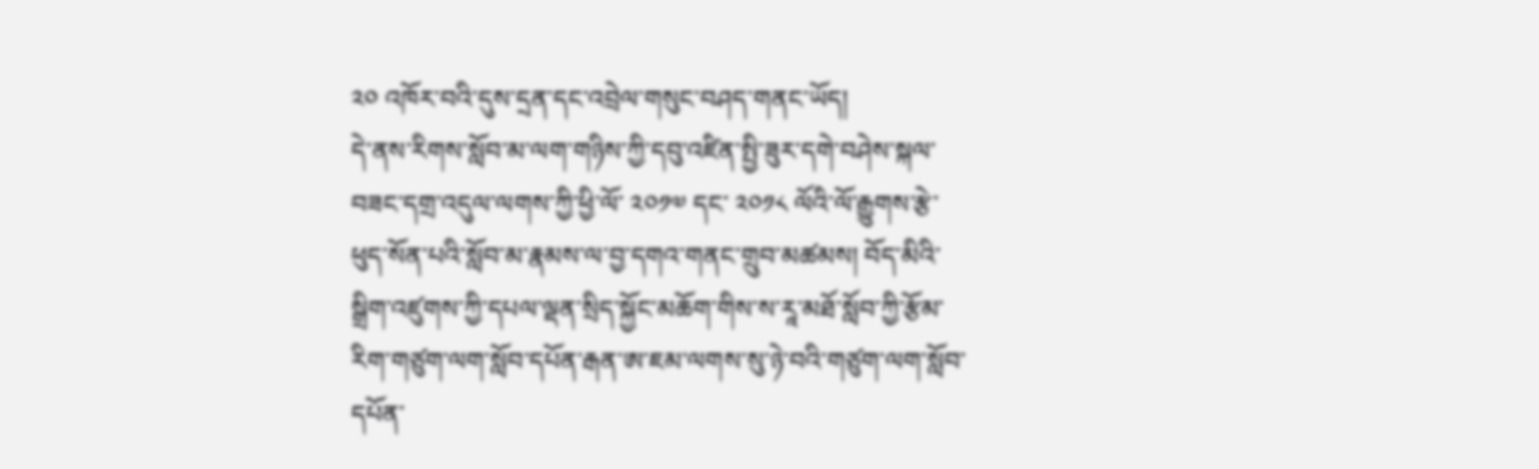༢༠ འཁོར་བའི་དུས་དྲན་དང་འབྲེལ་གསུང་བཤད་གནང་ཡོད།
དེ་ནས་རིགས་སློབ་མ་ལག་གཉིས་ཀྱི་དབུ་འཛིན་སྤྱི་ཟུར་དགེ་བཤེས་སྐལ་བཟང་དགྲ་འདུལ་ལགས་ཀྱི་ཕྱི་ལོ་ ༢༠༡༧ དང་ ༢༠༡༨ ལོའི་ལོ་རྒྱུགས་རྩེ་ཕུད་སོན་པའི་སློབ་མ་རྣམས་ལ་བྱ་དགའ་གནང་གྲུབ་མཚམས། བོད་མིའི་སྒྲིག་འཛུགས་ཀྱི་དཔལ་ལྡན་སྲིད་སྐྱོང་མཆོག་གིས་ས་རཱ་མཐོ་སློབ་ཀྱི་རྩོམ་རིག་གཙུག་ལག་སློབ་དཔོན་རྒན་ཨ་ཇམ་ལགས་སུ་ཉེ་བའི་གཙུག་ལག་སློབ་དཔོན་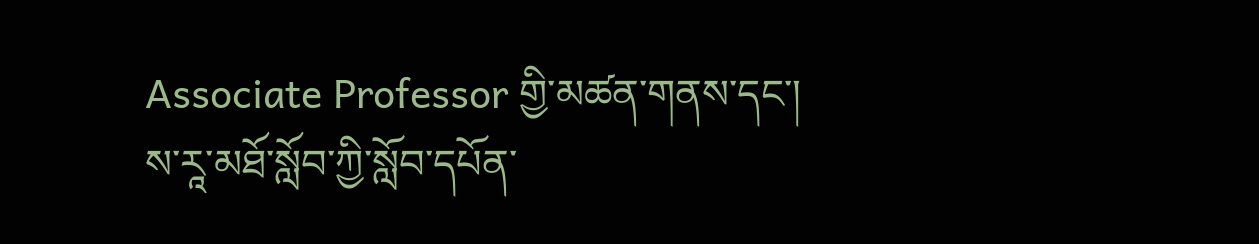Associate Professor གྱི་མཚན་གནས་དང་།
ས་རཱ་མཐོ་སློབ་ཀྱི་སློབ་དཔོན་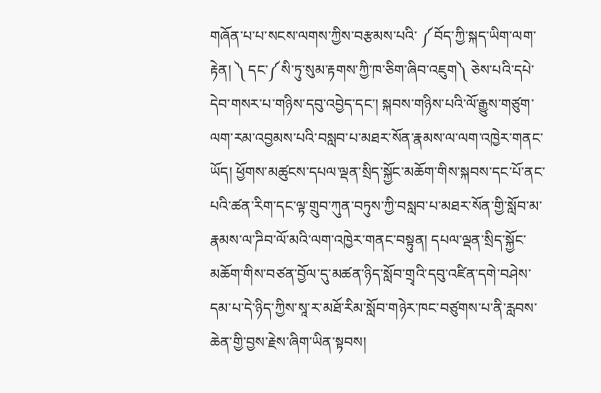གཞོན་པ་པ་སངས་ལགས་ཀྱིས་བརྩམས་པའི་ ༼བོད་ཀྱི་སྐད་ཡིག་ལག་རྟེན། ༽ དང་༼སི་ཏུ་སུམ་རྟགས་ཀྱི་ཁ་ཅིག་ཞིབ་འཇུག༽ ཅེས་པའི་དཔེ་དེབ་གསར་པ་གཉིས་དབུ་འབྱེད་དང་། སྐབས་གཉིས་པའི་ལོ་རྒྱུས་གཙུག་ལག་རམ་འབྱམས་པའི་བསླབ་པ་མཐར་སོན་རྣམས་ལ་ལག་འཁྱེར་གནང་ཡོད། ཕྱོགས་མཚུངས་དཔལ་ལྡན་སྲིད་སྐྱོང་མཆོག་གིས་སྐབས་དང་པོ་ནང་པའི་ཚན་རིག་དང་ལྟ་གྲུབ་ཀུན་བཏུས་ཀྱི་བསླབ་པ་མཐར་སོན་གྱི་སློབ་མ་རྣམས་ལ་ཌིབ་ལོ་མའི་ལག་འཁྱེར་གནང་བསྟུན། དཔལ་ལྡན་སྲིད་སྐྱོང་མཆོག་གིས་བཙན་བྱོལ་དུ་མཚན་ཉིད་སློབ་གྲྭའི་དབུ་འཛིན་དགེ་བཤེས་དམ་པ་དེ་ཉིད་ཀྱིས་སཱ་ར་མཐོ་རིམ་སློབ་གཉེར་ཁང་བཙུགས་པ་ནི་རླབས་ཆེན་གྱི་བྱས་རྗེས་ཞིག་ཡིན་སྟབས།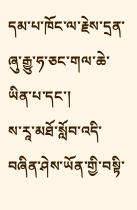དམ་པ་ཁོང་ལ་རྗེས་དྲན་ཞུ་རྒྱུ་ཧ་ཅང་གལ་ཆེ་ཡིན་པ་དང་།
ས་རཱ་མཐོ་སློབ་འདི་བཞིན་ཤེས་ཡོན་གྱི་བསྟི་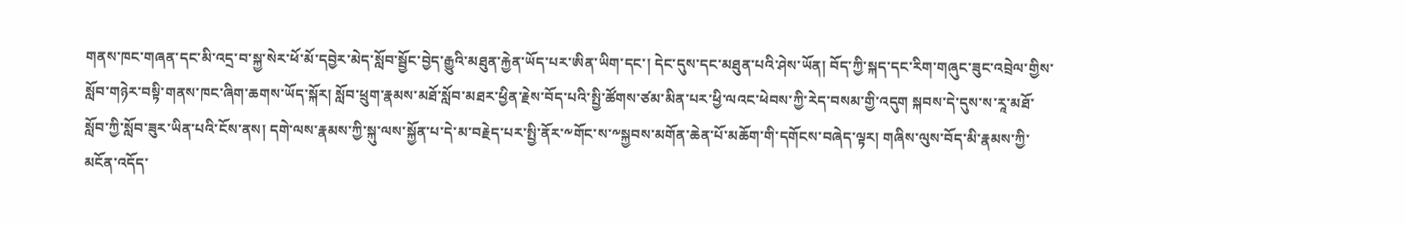གནས་ཁང་གཞན་དང་མི་འདྲ་བ་སྐྱ་སེར་ཕོ་མོ་དབྱེར་མེད་སློབ་སྦྱོང་བྱེད་རྒྱུའི་མཐུན་རྐྱེན་ཡོད་པར་ཨིན་ཡིག་དང་། དེང་དུས་དང་མཐུན་པའི་ཤེས་ཡོན། བོད་ཀྱི་སྐད་དང་རིག་གཞུང་ཟུང་འབྲེལ་གྱིས་སློབ་གཉེར་བསྟི་གནས་ཁང་ཞིག་ཆགས་ཡོད་སྐོར། སློབ་ཕྲུག་རྣམས་མཐོ་སློབ་མཐར་ཕྱིན་རྗེས་བོད་པའི་སྤྱི་ཚོགས་ཙམ་མིན་པར་ཕྱི་ལའང་ཕེབས་ཀྱི་རེད་བསམ་གྱི་འདུག སྐབས་དེ་དུས་ས་རཱ་མཐོ་སློབ་ཀྱི་སློབ་ཟུར་ཡིན་པའི་ངོས་ནས། དགེ་ལས་རྣམས་ཀྱི་སྐུ་ལས་སྐྱོན་པ་དེ་མ་བརྗེད་པར་སྤྱི་ནོར་༸གོང་ས་༸སྐྱབས་མགོན་ཆེན་པོ་མཆོག་གི་དགོངས་བཞེད་ལྟར། གཞིས་ལུས་བོད་མི་རྣམས་ཀྱི་མངོན་འདོད་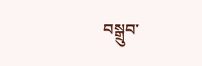བསྒྲུབ་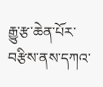རྒྱུ་རྩ་ཆེན་པོར་བརྩིས་ནས་དཀའ་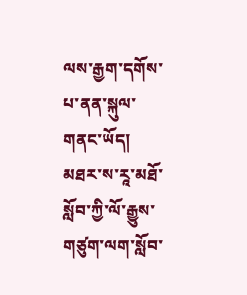ལས་རྒྱག་དགོས་པ་ནན་སྐུལ་གནང་ཡོད།
མཐར་ས་རཱ་མཐོ་སློབ་ཀྱི་ལོ་རྒྱུས་གཙུག་ལག་སློབ་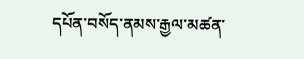དཔོན་བསོད་ནམས་རྒྱལ་མཚན་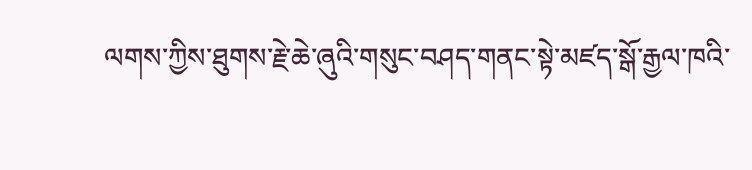ལགས་ཀྱིས་ཐུགས་རྗེ་ཆེ་ཞུའི་གསུང་བཤད་གནང་སྟེ་མཛད་སྒོ་རྒྱལ་ཁའི་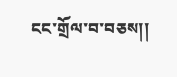ངང་གྲོལ་བ་བཅས།།